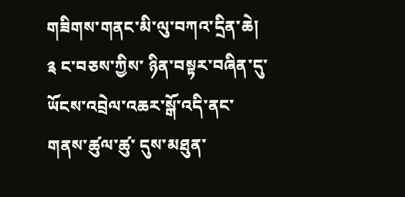གཟིགས་གནང་མི་ལུ་བཀའ་དྲིན་ཆེ།
༉ ང་བཅས་ཀྱིས་ ཉིན་བསྟར་བཞིན་དུ་
ཡོངས་འབྲེལ་འཆར་སྒོ་འདི་ནང་
གནས་ཚུལ་ཚུ་ དུས་མཐུན་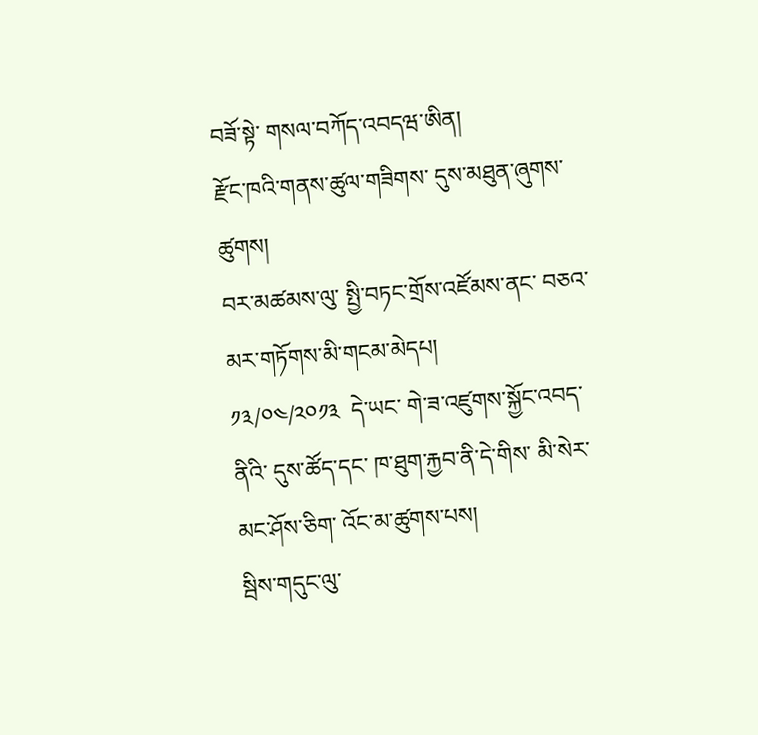བཟོ་སྟེ་ གསལ་བཀོད་འབདཝ་ཨིན།
རྫོང་ཁའི་གནས་ཚུལ་གཟིགས་ དུས་མཐུན་ཞུགས་ཚུགས།
བར་མཚམས་ལུ་ སྤྱི་བཏང་གྲོས་འཛོམས་ནང་ བཅའ་མར་གཏོགས་མི་གངམ་མེདཔ།
༡༣/༠༤/༢༠༡༣  དེ་ཡང་ གེ་ཟ་འཛུགས་སྐྱོང་འབད་ནིའི་ དུས་ཚོད་དང་ ཁ་ཐུག་རྐྱབ་ནི་དེ་གིས་ མི་སེར་མང་ཤོས་ཅིག་ འོང་མ་ཚུགས་པས།
སྦིས་གདུང་ལུ་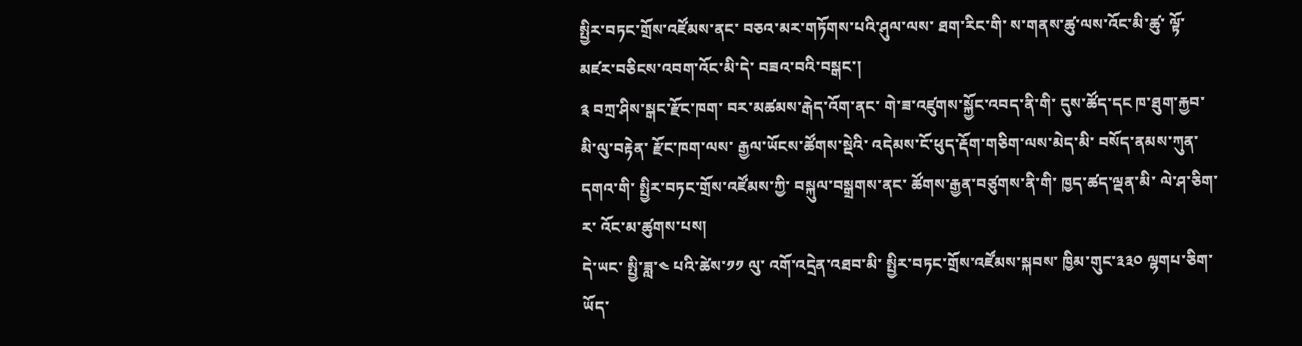སྤྱིར་བཏང་གྲོས་འཛོམས་ནང་ བཅའ་མར་གཏོགས་པའི་ཤུལ་ལས་ ཐག་རིང་གི་ ས་གནས་ཚུ་ལས་འོང་མི་ཚུ་ ལྟོ་མཛར་བཅིངས་འབག་འོང་མི་དེ་ བཟའ་བའི་བསྒང་།
༉ བཀྲ་ཤིས་སྒང་རྫོང་ཁག་ བར་མཚམས་རྒེད་འོག་ནང་ གེ་ཟ་འཛུགས་སྐྱོང་འབད་ནི་གི་ དུས་ཚོད་དང ཁ་ཐུག་རྐྱབ་མི་ལུ་བརྟེན་ རྫོང་ཁག་ལས་ རྒྱལ་ཡོངས་ཚོགས་སྡེའི་ འདེམས་ངོ་ཕུད་རྡོག་གཅིག་ལས་མེད་མི་ བསོད་ནམས་ཀུན་དགའ་གི་ སྤྱིར་བཏང་གྲོས་འཛོམས་ཀྱི་ བསྐུལ་བསྒྲགས་ནང་ ཚོགས་རྒྱན་བཙུགས་ནི་གི་ ཁྱད་ཚད་ལྡན་མི་ ལེ་ཤ་ཅིག་ར་ འོང་མ་ཚུགས་པས།
དེ་ཡང་ སྤྱི་ཟླ་༤ པའི་ཚེས་༡༡ ལུ་ འགོ་འདྲེན་འཐབ་མི་ སྤྱིར་བཏང་གྲོས་འཛོམས་སྐབས་ ཁྱིམ་གུང་༣༣༠ ལྷགཔ་ཅིག་ཡོད་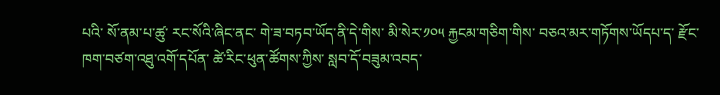པའི་ སོ་ནམ་པ་ཚུ་ རང་སོའི་ཞིང་ནང་ གེ་ཟ་བཏབ་ཡོད་ནི་དེ་གིས་ མི་སེར་༡༠༥ རྐྱངམ་གཅིག་གིས་ བཅའ་མར་གཏོགས་ཡོདཔ་ད་ རྫོང་ཁག་བཙག་འཐུ་འགོ་དཔོན་ ཚེ་རིང་ཕུན་ཚོགས་ཀྱིས་ སླབ་དོ་བཟུམ་འབད་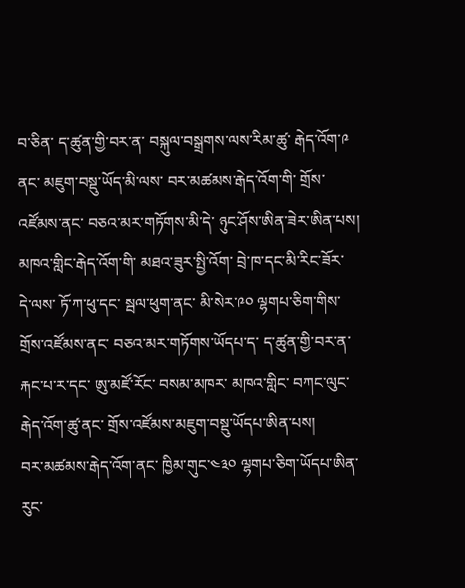བ་ཅིན་ ད་ཚུན་གྱི་བར་ན་ བསྐུལ་བསྒྲགས་ལས་རིམ་ཚུ་ རྒེད་འོག་༩ ནང་ མཇུག་བསྡུ་ཡོད་མི་ལས་ བར་མཚམས་རྒེད་འོག་གི་ གྲོས་འཛོམས་ནང་ བཅའ་མར་གཏོགས་མི་དེ་ ཉུང་ཤོས་ཨིན་ཟེར་ཨིན་པས།
མཁའ་གླིང་རྒེད་འོག་གི་ མཐའ་ཟུར་སྤྱི་འོག་ བྲེ་ཁ་དང་མི་རིང་ཟོར་ དེ་ལས་ ཏོ་ཀ་ཕུ་དང་ སྦལ་ཕུག་ནང་ མི་སེར་༩༠ ལྷགཔ་ཅིག་གིས་ གྲོས་འཛོམས་ནང་ བཅའ་མར་གཏོགས་ཡོདཔ་ད་ ད་ཚུན་གྱི་བར་ན་ རྐང་པ་ར་དང་ ཨུ་མཛོ་རོང་ བསམ་མཁར་ མཁའ་གླིང་ བཀང་ལུང་རྒེད་འོག་ཚུ་ནང་ གྲོས་འཛོམས་མཇུག་བསྡུ་ཡོདཔ་ཨིན་པས།
བར་མཚམས་རྒེད་འོག་ནང་ ཁྱིམ་གུང་༤༣༠ ལྷགཔ་ཅིག་ཡོདཔ་ཨིན་རུང་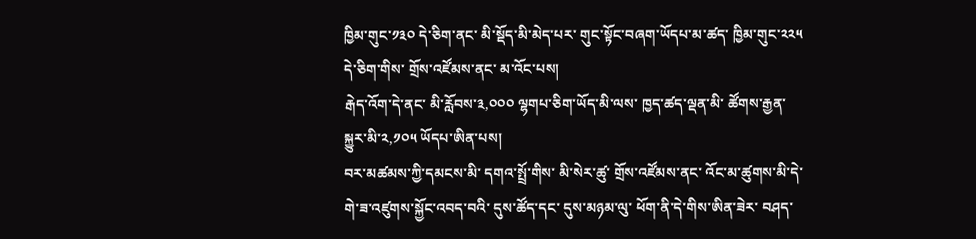ཁྱིམ་གུང་༡༣༠ དེ་ཅིག་ནང་ མི་སྡོད་མི་མེད་པར་ གུང་སྟོང་བཞག་ཡོདཔ་མ་ཚད་ ཁྱིམ་གུང་༢༢༥ དེ་ཅིག་གིས་ གྲོས་འཛོམས་ནང་ མ་འོང་པས།
རྒེད་འོག་དེ་ནང་ མི་རློབས་༣,༠༠༠ ལྷགཔ་ཅིག་ཡོད་མི་ལས་ ཁྱད་ཚད་ལྡན་མི་ ཚོགས་རྒྱན་སྐྱུར་མི་༢,༡༠༥ ཡོདཔ་ཨིན་པས།
བར་མཚམས་ཀྱི་དམངས་མི་ དགའ་སྤྲོ་གིས་ མི་སེར་ཚུ་ གྲོས་འཛོམས་ནང་ འོང་མ་ཚུགས་མི་དེ་ གེ་ཟ་འཛུགས་སྐྱོང་འབད་བའི་ དུས་ཚོད་དང་ དུས་མཉམ་ལུ་ ཕོག་ནི་དེ་གིས་ཨིན་ཟེར་ བཤད་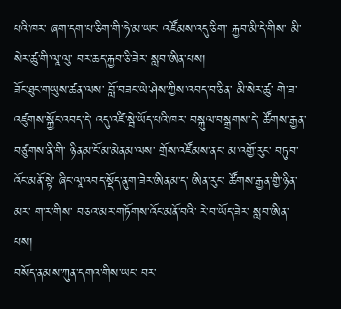པའི་ཁར་ ཞག་དག་པ་ཅིག་གི་ཧེ་མ་ཡང་ འཛོམས་འདུ་ཅིག་ རྐྱབ་མི་དེ་གིས་ མི་སེར་ཚུ་གི་ལཱ་ལུ་ བར་ཆད་རྐྱབ་ཅི་ཟེར་ སླབ་ཨིན་པས།
ཟོང་ཐུང་གཡུས་ཚན་ལས་ བློ་བཟང་ཡེ་ཤེས་ཀྱིས་འབད་བ་ཅིན་ མི་སེར་ཚུ་ གེ་ཟ་འཛུགས་སྐྱོང་འབད་དེ་ འདུ་འཛི་སྦེ་ཡོད་པའི་ཁར་ བསྐུལ་བསྒྲགས་དེ་ ཚོགས་རྒྱན་བཙུགས་ནི་གི་ ཉིནམ་ངོ་མ་མེནམ་ལས་ གྲོས་འཛོམས་ནང་ མ་འགྱོ་རུང་ བཏུབ་འོང་མནོ་སྟེ་ ཞིང་ལཱ་འབད་སྡོད་ནུག་ཟེར་ཨིནམ་ད་ ཨིན་རུང་ ཚོགས་རྒྱན་གྱི་ཉིན་མར་ ག་ར་གིས་ བཅའ་མར་གཏོགས་འོང་མནོ་བའི་ རེ་བ་ཡོད་ཟེར་ སླབ་ཨིན་པས།
བསོད་ནམས་ཀུན་དགའ་གིས་ཡང་ བར་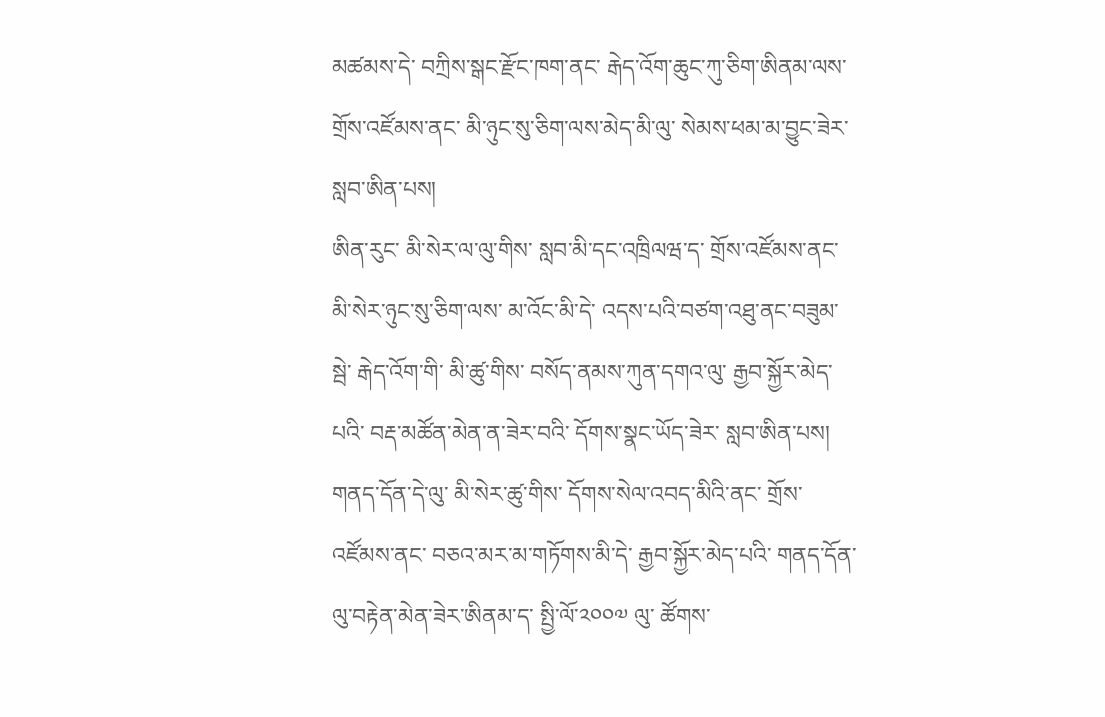མཚམས་དེ་ བཀྲིས་སྒང་རྫོང་ཁག་ནང་ རྒེད་འོག་ཆུང་ཀུ་ཅིག་ཨིནམ་ལས་ གྲོས་འཛོམས་ནང་ མི་ཉུང་སུ་ཅིག་ལས་མེད་མི་ལུ་ སེམས་ཕམ་མ་བྱུང་ཟེར་ སླབ་ཨིན་པས།
ཨིན་རུང་ མི་སེར་ལ་ལུ་གིས་ སླབ་མི་དང་འཁྲིལཝ་ད་ གྲོས་འཛོམས་ནང་ མི་སེར་ཉུང་སུ་ཅིག་ལས་ མ་འོང་མི་དེ་ འདས་པའི་བཙག་འཐུ་ནང་བཟུམ་སྦེ་ རྒེད་འོག་གི་ མི་ཚུ་གིས་ བསོད་ནམས་ཀུན་དགའ་ལུ་ རྒྱབ་སྐྱོར་མེད་པའི་ བརྡ་མཚོན་མེན་ན་ཟེར་བའི་ དོགས་སྣང་ཡོད་ཟེར་ སླབ་ཨིན་པས།
གནད་དོན་དེ་ལུ་ མི་སེར་ཚུ་གིས་ དོགས་སེལ་འབད་མིའི་ནང་ གྲོས་འཛོམས་ནང་ བཅའ་མར་མ་གཏོགས་མི་དེ་ རྒྱབ་སྐྱོར་མེད་པའི་ གནད་དོན་ལུ་བརྟེན་མེན་ཟེར་ཨིནམ་ད་ སྤྱི་ལོ་༢༠༠༧ ལུ་ ཚོགས་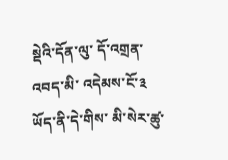སྡེའི་དོན་ལུ་ དོ་འགྲན་འབད་མི་ འདེམས་ངོ་༣ ཡོད་ནི་དེ་གིས་ མི་སེར་ཚུ་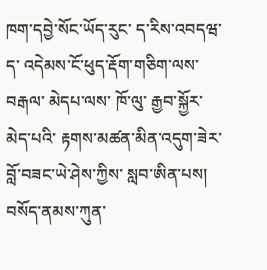ཁག་དབྱེ་སོང་ཡོད་རུང་ ད་རིས་འབདཝ་ད་ འདེམས་ངོ་ཕུད་རྡོག་གཅིག་ལས་བརྒལ་ མེདཔ་ལས་ ཁོ་ལུ་ རྒྱབ་སྐྱོར་མེད་པའི་ རྟགས་མཚན་མིན་འདུག་ཟེར་ བློ་བཟང་ཡེ་ཤེས་ཀྱིས་ སླབ་ཨིན་པས།
བསོད་ནམས་ཀུན་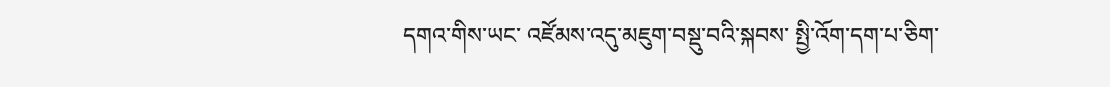དགའ་གིས་ཡང་ འཛོམས་འདུ་མཇུག་བསྡུ་བའི་སྐབས་ སྤྱི་འོག་དག་པ་ཅིག་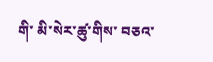གི་ མི་སེར་ཚུ་གིས་ བཅའ་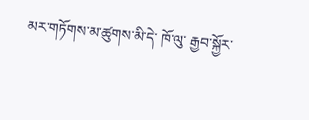མར་གཏོགས་མ་ཚུགས་མི་དེ་ ཁོ་ལུ་ རྒྱབ་སྐྱོར་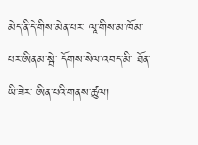མེད་ནི་དེ་གིས་མེན་པར་ ལཱ་གིས་མ་ཁོམ་པར་ཨིནམ་སྦེ་ དོགས་སེལ་འབད་མི་ ཐོན་ཡི་ཟེར་ ཨིན་པའི་གནས་ཚུལ།